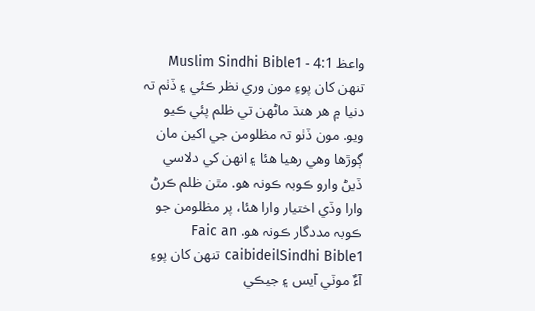واعظ 4:1 - Muslim Sindhi Bible1 تنهن کان پوءِ مون وري نظر ڪئي ۽ ڏٺم تہ دنيا ۾ هر هنڌ ماڻهن تي ظلم پئي ڪيو ويو. مون ڏٺو تہ مظلومن جي اکين مان ڳوڙها وهي رهيا هئا ۽ انهن کي دلاسي ڏيڻ وارو ڪوبہ ڪونہ هو. مٿن ظلم ڪرڻ وارا وڏي اختيار وارا هئا، پر مظلومن جو ڪوبہ مددگار ڪونہ هو. Faic an caibideilSindhi Bible1 تنهن کان پوءِ آءٌ موٽي آيس ۽ جيڪي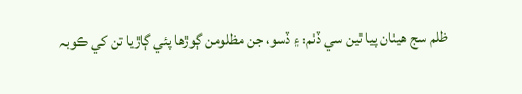ظلم سج هيٺان پيا ٿين سي ڏٺم: ۽ ڏسو، جن مظلومن ڳوڙها پئي ڳاڙيا تن کي ڪوبہ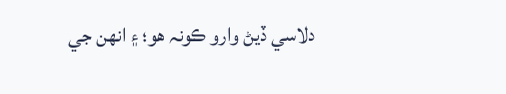دلاسي ڏيڻ وارو ڪونہ هو؛ ۽ انهن جي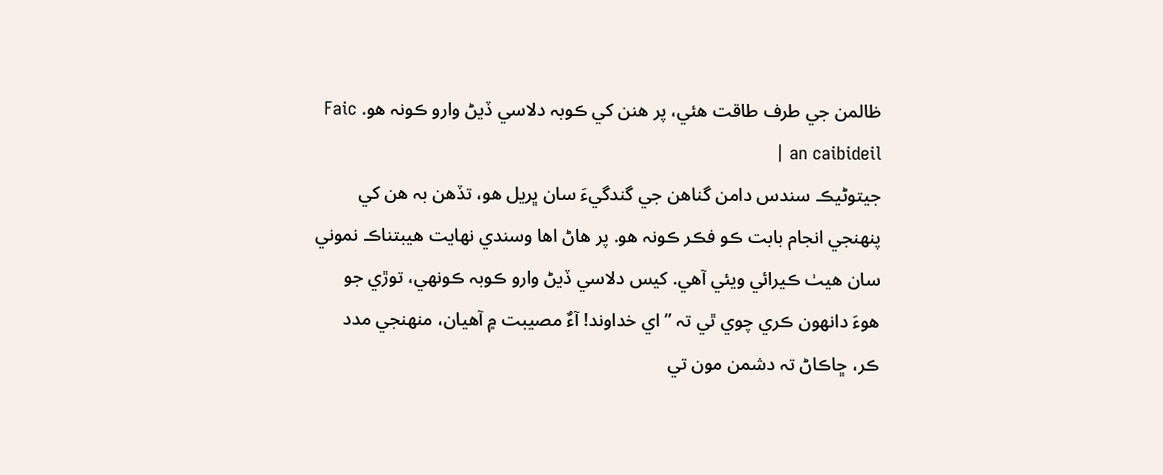ظالمن جي طرف طاقت هئي، پر هنن کي ڪوبہ دلاسي ڏيڻ وارو ڪونہ هو. Faic an caibideil |
جيتوڻيڪ سندس دامن گناهن جي گندگيءَ سان ڀريل هو، تڏهن بہ هن کي پنهنجي انجام بابت ڪو فڪر ڪونہ هو. پر هاڻ اها وسندي نهايت هيبتناڪ نموني سان هيٺ ڪيرائي ويئي آهي. کيس دلاسي ڏيڻ وارو ڪوبہ ڪونهي، توڙي جو هوءَ دانهون ڪري چوي ٿي تہ ”اي خداوند! آءٌ مصيبت ۾ آهيان، منهنجي مدد ڪر، ڇاڪاڻ تہ دشمن مون تي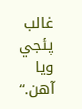غالب پئجي ويا آهن.“